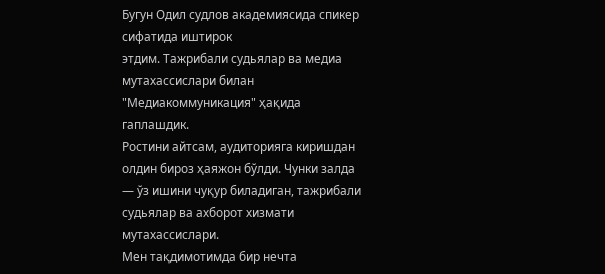Бугун Одил судлов академиясида спикер сифатида иштирок
этдим. Тажрибали судьялар ва медиа мутахассислари билан "Медиакоммуникация" ҳақида гаплашдик.
Ростини айтсам, аудиторияга киришдан олдин бироз ҳаяжон бўлди. Чунки залда — ўз ишини чуқур биладиган, тажрибали судьялар ва ахборот хизмати мутахассислари.
Мен тақдимотимда бир нечта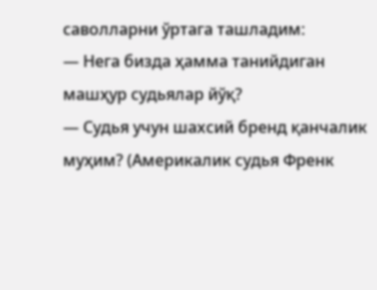саволларни ўртага ташладим:
— Нега бизда ҳамма танийдиган машҳур судьялар йўқ?
— Судья учун шахсий бренд қанчалик муҳим? (Америкалик судья Френк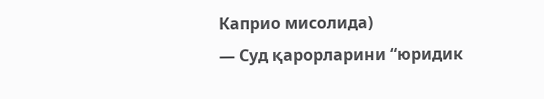Каприо мисолида)
— Суд қарорларини “юридик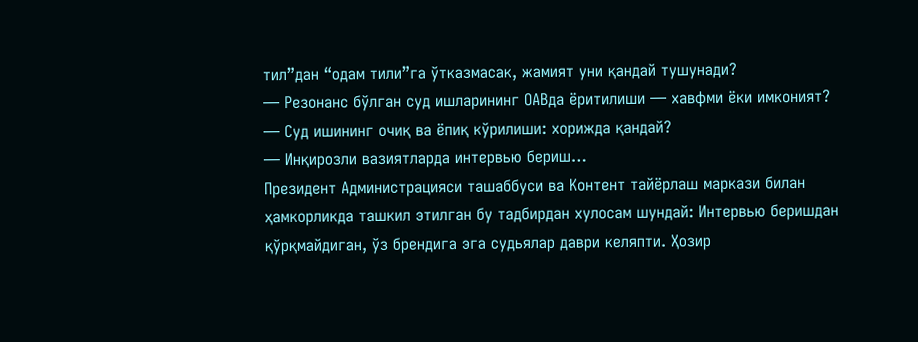тил”дан “одам тили”га ўтказмасак, жамият уни қандай тушунади?
— Резонанс бўлган суд ишларининг ОАВда ёритилиши — хавфми ёки имконият?
— Суд ишининг очиқ ва ёпиқ кўрилиши: хорижда қандай?
— Инқирозли вазиятларда интервью бериш…
Президент Администрацияси ташаббуси ва Контент тайёрлаш маркази билан ҳамкорликда ташкил этилган бу тадбирдан хулосам шундай: Интервью беришдан қўрқмайдиган, ўз брендига эга судьялар даври келяпти. Ҳозир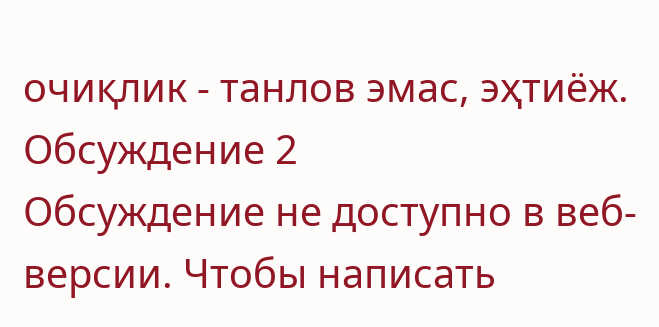очиқлик - танлов эмас, эҳтиёж.
Обсуждение 2
Обсуждение не доступно в веб-версии. Чтобы написать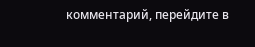комментарий, перейдите в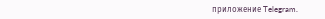приложение Telegram.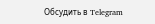Обсудить в Telegram